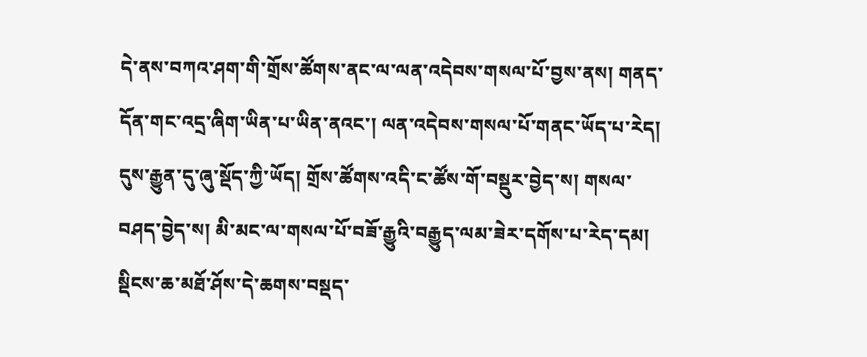དེ་ནས་བཀའ་ཤག་གི་གྲོས་ཚོགས་ནང་ལ་ལན་འདེབས་གསལ་པོ་བྱས་ནས། གནད་དོན་གང་འདྲ་ཞིག་ཡིན་པ་ཡིན་ནའང་། ལན་འདེབས་གསལ་པོ་གནང་ཡོད་པ་རེད། དུས་རྒྱུན་དུ་ཞུ་སྡོད་ཀྱི་ཡོད། གྲོས་ཚོགས་འདི་ང་ཚོས་གོ་བསྡུར་བྱེད་ས། གསལ་བཤད་བྱེད་ས། མི་མང་ལ་གསལ་པོ་བཟོ་རྒྱུའི་བརྒྱུད་ལམ་ཟེར་དགོས་པ་རེད་དམ། སྡིངས་ཆ་མཐོ་ཤོས་དེ་ཆགས་བསྡད་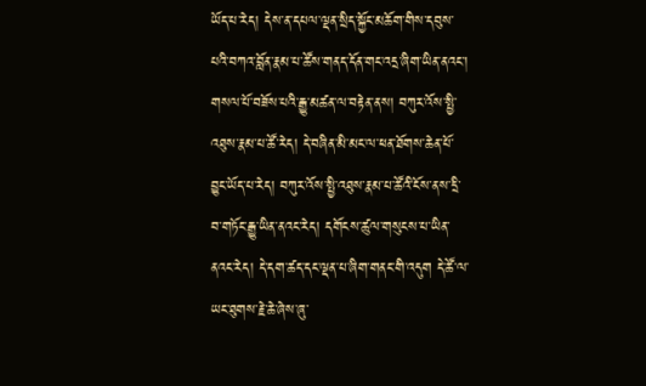ཡོད་པ་རེད། དེས་ན་དཔལ་ལྡན་སྲིད་སྐྱོང་མཆོག་གིས་དབུས་པའི་བཀའ་བློན་རྣམ་པ་ཚོས་གནད་དོན་གང་འདྲ་ཞིག་ཡིན་ནའང་། གསལ་པོ་བཟོས་པའི་རྒྱུ་མཚན་ལ་བརྟེན་ནས། བཀུར་འོས་སྤྱི་འཐུས་རྣམ་པ་ཚོ་རེད། དེ་བཞིན་མི་མང་ལ་ཕན་ཐོགས་ཆེན་པོ་བྱུང་ཡོད་པ་རེད། བཀུར་འོས་སྤྱི་འཐུས་རྣམ་པ་ཚོའི་ངོས་ནས་དྲི་བ་གཏོང་རྒྱུ་ཡིན་ནའང་རེད། དགོངས་ཚུལ་གསུངས་པ་ཡིན་ནའང་རེད། དེ་དག་ཚད་དང་ལྡན་པ་ཞིག་གནང་གི་འདུག དེ་ཚོ་ལ་ཡང་ཐུགས་རྗེ་ཆེ་ཞེས་ཞུ་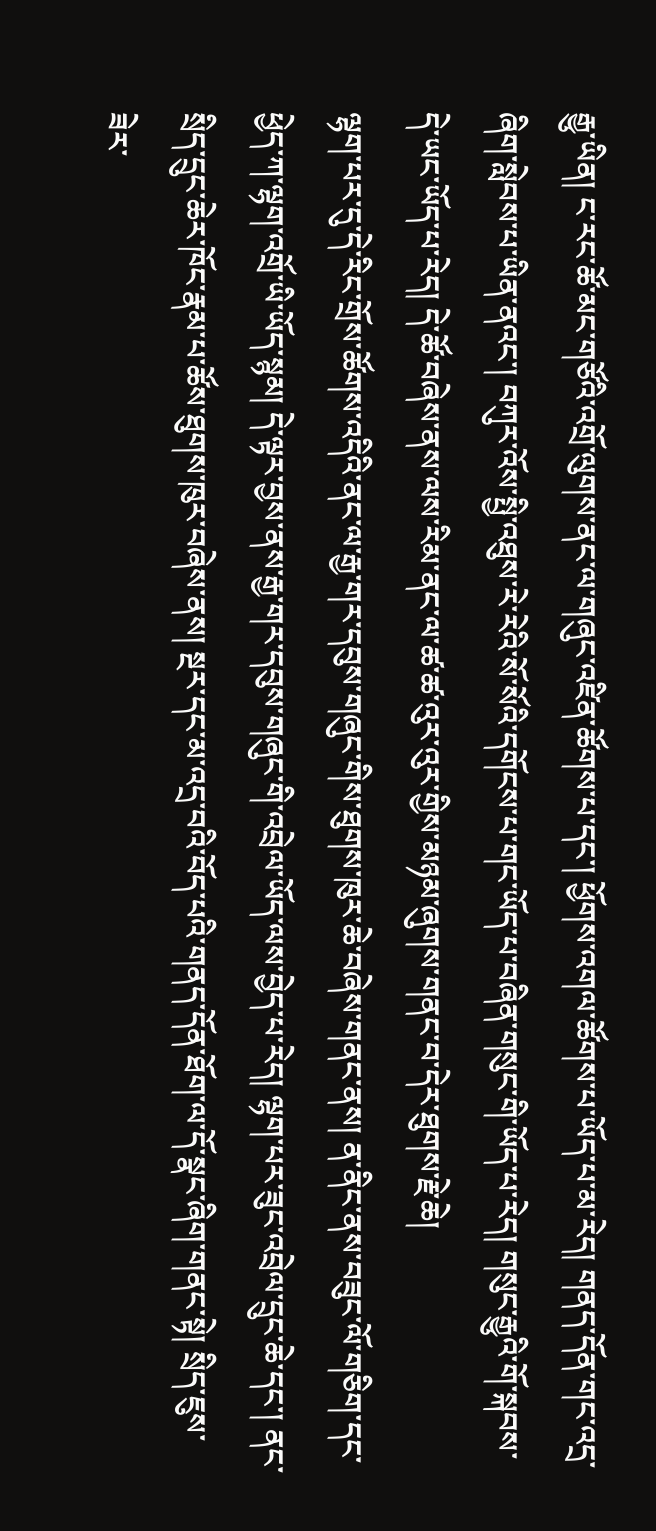རྒྱུ་ཡིན། ང་རང་ཚོ་མང་གཙོའི་འགྲོ་ལུགས་ནང་ལ་གཞུང་འཛིན་ཚོགས་པ་དང་། ཕྱོགས་འགལ་ཚོགས་པ་ཡོད་པ་མ་རེད། གནད་དོན་གང་འདྲ་ཞིག་སླེབས་པ་ཡིན་ནའང་། བཀུར་འོས་སྤྱི་འཐུས་རེ་རེའི་སོ་སོའི་དགོངས་པ་གང་ཡོད་པ་བཞིན་གསུང་གི་ཡོད་པ་རེད། གསུང་རྒྱུའི་གོ་སྐབས་དེ་ཡང་ཡོད་པ་རེད། དེ་ཚོ་བཞེས་ནས་ལས་རིམ་ནང་ལ་ཚ་ཚ་འུར་འུར་གྱིས་མཉམ་ཞུགས་གནང་བ་དེར་ཐུགས་རྗེ་ཆེ།
ལྷག་པར་དུ་དེ་རིང་གྲོས་ཚོགས་འདིའི་ནང་ལ་རྒྱ་གར་དབུས་གཞུང་གིས་ཐུགས་ཁུར་ཆེ་བཞེས་གནང་ནས། ན་ནིང་ནས་བཟུང་ལོ་གཅིག་དང་ཕྱེད་ཀ་ལྷག་འགྲོ་ཡི་ཡོད་སྙམ། དེ་ལྟར་བྱས་ནས་རྒྱ་གར་དབུས་གཞུང་གི་འབྲེལ་ཡོད་ལས་བྱེད་པ་རེད། ལྷག་པར་ཟུང་འབྲེལ་དྲུང་ཆེ་དང་། ནང་སྲིད་དྲུང་ཆེར་ཁོང་རྣམ་པ་ཚོས་ཐུགས་ཁུར་བཞེས་ནས། སྔར་དང་མ་འདྲ་བའི་བོད་པའི་གནད་དོན་ཐོག་ལ་དོ་སྣང་ཞིག་གནང་སྟེ། སྲིད་ཇུས་ཟེར་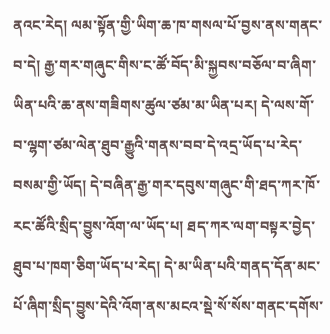ནའང་རེད། ལམ་སྟོན་གྱི་ཡིག་ཆ་ཁ་གསལ་པོ་བྱས་ནས་གནང་བ་དེ། རྒྱ་གར་གཞུང་གིས་ང་ཚོ་བོད་མི་སྐྱབས་བཅོལ་བ་ཞིག་ཡིན་པའི་ཆ་ནས་གཟིགས་ཚུལ་ཙམ་མ་ཡིན་པར། དེ་ལས་གོ་བ་ལྷག་ཙམ་ལེན་ཐུབ་རྒྱུའི་གནས་བབ་དེ་འདྲ་ཡོད་པ་རེད་བསམ་གྱི་ཡོད། དེ་བཞིན་རྒྱ་གར་དབུས་གཞུང་གི་ཐད་ཀར་ཁོ་རང་ཚོའི་སྲིད་བྱུས་འོག་ལ་ཡོད་པ། ཐད་ཀར་ལག་བསྟར་བྱེད་ཐུབ་པ་ཁག་ཅིག་ཡོད་པ་རེད། དེ་མ་ཡིན་པའི་གནད་དོན་མང་པོ་ཞིག་སྲིད་བྱུས་དེའི་འོག་ནས་མངའ་སྡེ་སོ་སོས་གནང་དགོས་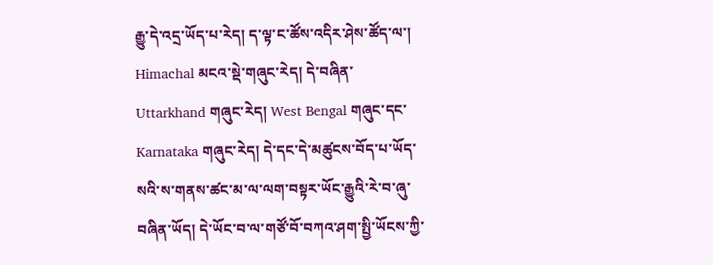རྒྱུ་དེ་འདྲ་ཡོད་པ་རེད། ད་ལྟ་ང་ཚོས་འདིར་ཤེས་ཚོད་ལ་། Himachal མངའ་སྡེ་གཞུང་རེད། དེ་བཞིན་ Uttarkhand གཞུང་རེད། West Bengal གཞུང་དང་ Karnataka གཞུང་རེད། དེ་དང་དེ་མཚུངས་བོད་པ་ཡོད་སའི་ས་གནས་ཚང་མ་ལ་ལག་བསྟར་ཡོང་རྒྱུའི་རེ་བ་ཞུ་བཞིན་ཡོད། དེ་ཡོང་བ་ལ་གཙོ་བོ་བཀའ་ཤག་སྤྱི་ཡོངས་ཀྱི་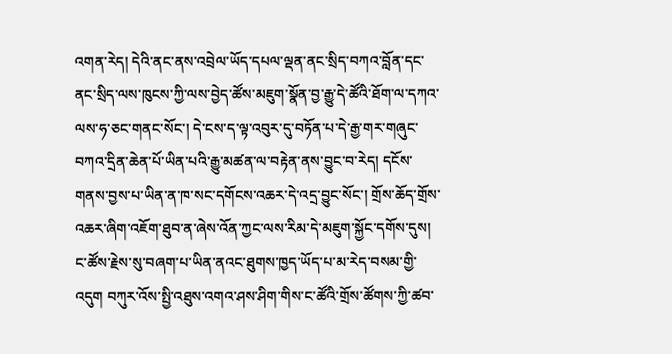འགན་རེད། དེའི་ནང་ནས་འབྲེལ་ཡོད་དཔལ་ལྡན་ནང་སྲིད་བཀའ་བློན་དང་ནང་སྲིད་ལས་ཁུངས་ཀྱི་ལས་བྱེད་ཚོས་མཇུག་སྣོན་བྱ་རྒྱུ་དེ་ཚོའི་ཐོག་ལ་དཀའ་ལས་ཧ་ཅང་གནང་སོང་། དེ་ངས་ད་ལྟ་འབུར་དུ་བཏོན་པ་དེ་རྒྱ་གར་གཞུང་བཀའ་དྲིན་ཆེན་པོ་ཡིན་པའི་རྒྱུ་མཚན་ལ་བརྟེན་ནས་བྱུང་བ་རེད། དངོས་གནས་བྱས་པ་ཡིན་ན་ཁ་སང་དགོངས་འཆར་དེ་འདྲ་བྱུང་སོང་། གྲོས་ཆོད་གྲོས་འཆར་ཞིག་འཇོག་ཐུབ་ན་ཞེས་འོན་ཀྱང་ལས་རིམ་དེ་མཇུག་སྐྱོང་དགོས་དུས། ང་ཚོས་རྗེས་སུ་བཞག་པ་ཡིན་ནའང་ཐུགས་ཁྱད་ཡོད་པ་མ་རེད་བསམ་གྱི་འདུག བཀུར་འོས་སྤྱི་འཐུས་འགའ་ཤས་ཤིག་གིས་ང་ཚོའི་གྲོས་ཚོགས་ཀྱི་ཚབ་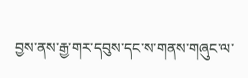བྱས་ནས་རྒྱ་གར་དབུས་དང་ས་གནས་གཞུང་ལ་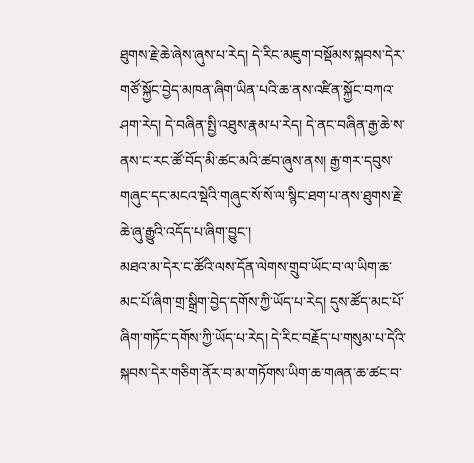ཐུགས་རྗེ་ཆེ་ཞེས་ཞུས་པ་རེད། དེ་རིང་མཇུག་བསྡོམས་སྐབས་དེར་གཙོ་སྐྱོང་བྱེད་མཁན་ཞིག་ཡིན་པའི་ཆ་ནས་འཛིན་སྐྱོང་བཀའ་ཤག་རེད། དེ་བཞིན་སྤྱི་འཐུས་རྣམ་པ་རེད། དེ་ནང་བཞིན་རྒྱ་ཆེ་ས་ནས་ང་རང་ཚོ་བོད་མི་ཚང་མའི་ཚབ་ཞུས་ནས། རྒྱ་གར་དབུས་གཞུང་དང་མངའ་སྡེའི་གཞུང་སོ་སོ་ལ་སྙིང་ཐག་པ་ནས་ཐུགས་རྗེ་ཆེ་ཞུ་རྒྱུའི་འདོད་པ་ཞིག་བྱུང་།
མཐའ་མ་དེར་ང་ཚོའི་ལས་དོན་ལེགས་གྲུབ་ཡོང་བ་ལ་ཡིག་ཆ་མང་པོ་ཞིག་གྲ་སྒྲིག་བྱེད་དགོས་ཀྱི་ཡོད་པ་རེད། དུས་ཚོད་མང་པོ་ཞིག་གཏོང་དགོས་ཀྱི་ཡོད་པ་རེད། དེ་རིང་བརྗོད་པ་གསུམ་པ་དེའི་སྐབས་དེར་གཅིག་ནོར་བ་མ་གཏོགས་ཡིག་ཆ་གཞན་ཆ་ཚང་བ་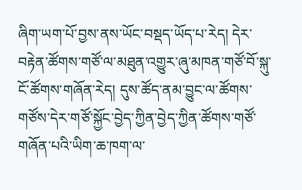ཞིག་ཡག་པོ་བྱས་ནས་ཡོང་བསྡད་ཡོད་པ་རེད། དེར་བརྟེན་ཚོགས་གཙོ་ལ་མཐུན་འགྱུར་ཞུ་མཁན་གཙོ་བོ་སྐུ་ངོ་ཚོགས་གཞོན་རེད། དུས་ཚོད་ནམ་བྱུང་ལ་ཚོགས་གཙོས་དེར་གཙོ་སྐྱོང་བྱེད་ཀྱིན་བྱེད་ཀྱིན་ཚོགས་གཙོ་གཞོན་པའི་ཡིག་ཆ་ཁག་ལ་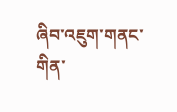ཞིབ་འཇུག་གནང་གིན་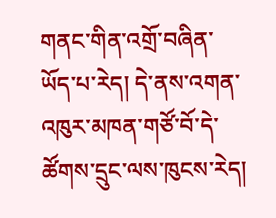གནང་གིན་འགྲོ་བཞིན་ཡོད་པ་རེད། དེ་ནས་འགན་འཁུར་མཁན་གཙོ་བོ་དེ་ཚོགས་དྲུང་ལས་ཁུངས་རེད།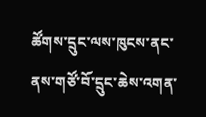ཚོགས་དྲུང་ལས་ཁུངས་ནང་ནས་གཙོ་བོ་དྲུང་ཆེས་འགན་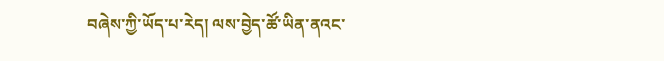བཞེས་ཀྱི་ཡོད་པ་རེད། ལས་བྱེད་ཚོ་ཡིན་ནའང་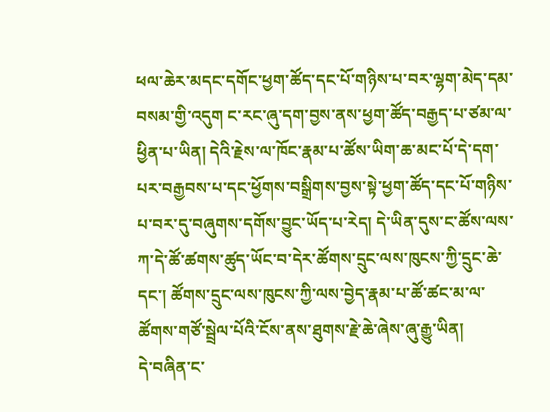ཕལ་ཆེར་མདང་དགོང་ཕྱག་ཚོད་དང་པོ་གཉིས་པ་བར་ལྷག་མེད་དམ་བསམ་གྱི་འདུག ང་རང་ཞུ་དག་བྱས་ནས་ཕྱག་ཚོད་བརྒྱད་པ་ཙམ་ལ་ཕྱིན་པ་ཡིན། དེའི་རྗེས་ལ་ཁོང་རྣམ་པ་ཚོས་ཡིག་ཆ་མང་པོ་དེ་དག་པར་བརྒྱབས་པ་དང་ཕྱོགས་བསྒྲིགས་བྱས་སྟེ་ཕྱག་ཚོད་དང་པོ་གཉིས་པ་བར་དུ་བཞུགས་དགོས་བྱུང་ཡོད་པ་རེད། དེ་ཡིན་དུས་ང་ཚོས་ལས་ཀ་དེ་ཚོ་ཚགས་ཚུད་ཡོང་བ་དེར་ཚོགས་དྲུང་ལས་ཁུངས་ཀྱི་དྲུང་ཆེ་དང་། ཚོགས་དྲུང་ལས་ཁུངས་ཀྱི་ལས་བྱེད་རྣམ་པ་ཚོ་ཚང་མ་ལ་ཚོགས་གཙོ་སྦྲེལ་པོའི་ངོས་ནས་ཐུགས་རྗེ་ཆེ་ཞེས་ཞུ་རྒྱུ་ཡིན།
དེ་བཞིན་ང་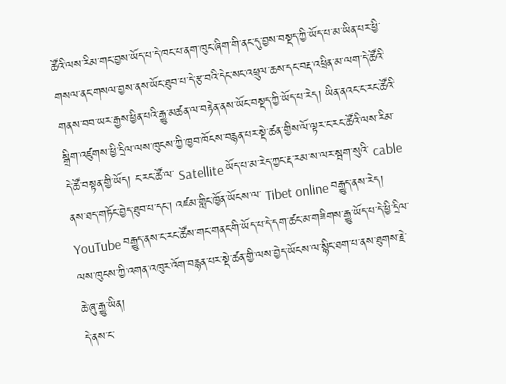ཚོའི་ལས་རིམ་གང་བྱས་ཡོད་པ་དེ་ཁང་པ་ནག་ཁུང་ཞིག་གི་ནང་དུ་བྱས་བསྡད་ཀྱི་ཡོད་པ་མ་ཡིན་པར་ཕྱི་གསལ་ནང་གསལ་བྱས་ནས་ཡོང་ཐུབ་པ་དེ་རྩ་བའི་དེང་སང་འཕྲུལ་ཆས་དང་བརྡ་འཕྲིན་མ་ལག་དེ་ཚོའི་གནས་བབ་ཡར་རྒྱས་ཕྱིན་པའི་རྒྱུ་མཚན་ལ་བརྟེན་ནས་ཡོང་བསྡད་ཀྱི་ཡོད་པ་རེད། ཡིན་ནའང་ང་རང་ཚོའི་སྒྲིག་འཛུགས་ཕྱི་དྲིལ་ལས་ཁུངས་ཀྱི་ཁྱབ་ཁོངས་བརྙན་པར་སྡེ་ཚན་གྱིས་ལོ་ལྟར་ང་རང་ཚོའི་ལས་རིམ་དེ་ཚོ་བསྟན་གྱི་ཡོད། ང་རང་ཚོ་ལ་ Satellite ཡོད་པ་མ་རེད་ཀྱང་རྡ་རམ་ས་ལར་སྦག་སུའི་ cable ནས་ཐད་གཏོང་བྱེད་ཐུབ་པ་དང་། འཛམ་གླིང་ཁྱོན་ཡོངས་ལ་ Tibet online བརྒྱུད་ནས་རེད། YouTube བརྒྱུད་ནས་ང་རང་ཚོས་གང་གནང་གི་ཡོད་པ་དེ་དག་ཚང་མ་གཟིགས་རྒྱུ་ཡོད་པ་དེ་ཕྱི་དྲིལ་ལས་ཁུངས་ཀྱི་འགན་འཁུར་འོག་བརྙན་པར་སྡེ་ཚན་གྱི་ལས་བྱེད་ཡོངས་ལ་སྙིང་ཐག་པ་ནས་ཐུགས་རྗེ་ཆེ་ཞུ་རྒྱུ་ཡིན།
དེ་ནས་ང་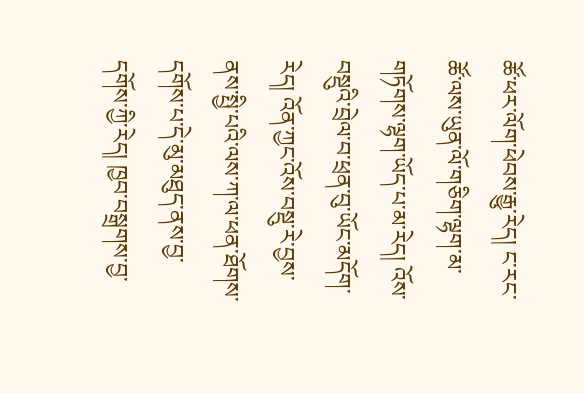ཚོ་ཕར་ལོག་ཕེབས་རྒྱུ་རེད། ང་རང་ཚོ་ལས་ཡུན་ལོ་གཅིག་ལྷག་མ་གཏོགས་ལྷག་ཡོད་པ་མ་རེད། འོས་བསྡུའི་བྲེལ་བ་ཕྲན་བུ་ཡོང་མདོག་རེད། འོན་ཀྱང་འོས་བསྡུ་རེ་བྱས་ནས་སྤྱི་པའི་ལས་ཀ་ལ་ཕན་ཐོགས་དགོས་པ་དེ་མུ་མཐུད་ནས་བྱ་དགོས་ཀྱི་རེད། ཁྱབ་བསྒྲགས་བྱ་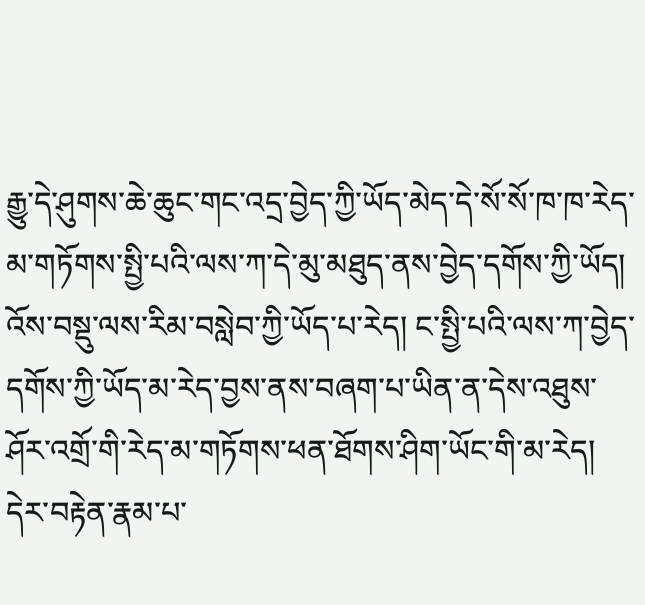རྒྱུ་དེ་ཤུགས་ཆེ་ཆུང་གང་འདྲ་བྱེད་ཀྱི་ཡོད་མེད་དེ་སོ་སོ་ཁ་ཁ་རེད་མ་གཏོགས་སྤྱི་པའི་ལས་ཀ་དེ་མུ་མཐུད་ནས་བྱེད་དགོས་ཀྱི་ཡོད། འོས་བསྡུ་ལས་རིམ་བསླེབ་ཀྱི་ཡོད་པ་རེད། ང་སྤྱི་པའི་ལས་ཀ་བྱེད་དགོས་ཀྱི་ཡོད་མ་རེད་བྱས་ནས་བཞག་པ་ཡིན་ན་དེས་འཐུས་ཤོར་འགྲོ་གི་རེད་མ་གཏོགས་ཕན་ཐོགས་ཤིག་ཡོང་གི་མ་རེད། དེར་བརྟེན་རྣམ་པ་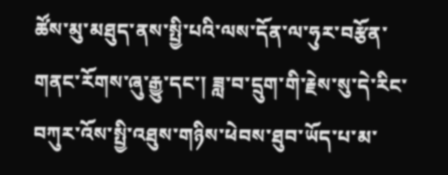ཚོས་མུ་མཐུད་ནས་སྤྱི་པའི་ལས་དོན་ལ་ཧུར་བརྩོན་གནང་རོགས་ཞུ་རྒྱུ་དང་། ཟླ་བ་དྲུག་གི་རྗེས་སུ་དེ་རིང་བཀུར་འོས་སྤྱི་འཐུས་གཉིས་ཕེབས་ཐུབ་ཡོད་པ་མ་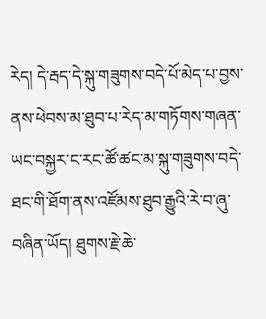རེད། དེ་རྦད་དེ་སྐུ་གཟུགས་བདེ་པོ་མེད་པ་བྱས་ནས་ཕེབས་མ་ཐུབ་པ་རེད་མ་གཏོགས་གཞན་ཡང་བསྐྱར་ང་རང་ཚོ་ཚང་མ་སྐུ་གཟུགས་བདེ་ཐང་གི་ཐོག་ནས་འཛོམས་ཐུབ་རྒྱུའི་རེ་བ་ཞུ་བཞིན་ཡོད། ཐུགས་རྗེ་ཆེ་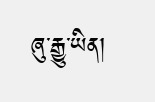ཞུ་རྒྱུ་ཡིན།